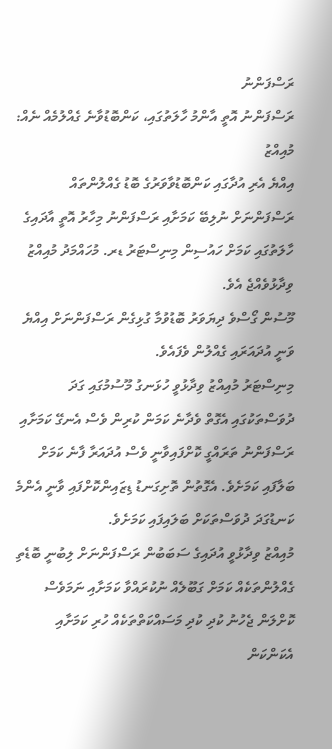ރަސްފަންނު
ރަސްފަންނު އޮތީ އާންމު ހާލަތުގައި، ކަންބޮޑުވާނެ ގެއްލުމެއް ނެއް: މުއިއްޒު
އިއްޔެ އެރި އުދާގައި ކަންބޮޑުވާވަރުގެ ބޮޑު ގެއްލުންތައް ރަސްފަންނަށް ނުލިބޭ ކަމަށާއި ރަސްފަންނު މިހާރު އޮތީ އާދައިގެ ހާލަތުގައި ކަމަށް ހައުސިން މިނިސްޓަރު ޑރ. މުހައްމަދު މުއިއްޒު ވިދާޅުވެއްޖެ އެވެ.
މޫސުން ގޯސްވެ ދިޔަވަރު ބޮޑުވުމާ ގުޅިގެން ރަސްފަންނަށް އިއްޔެ ވަނީ އުދައަރައި ގެއްލުން ވެފައެވެ.
މިނިސްޓަރު މުއިއްޒު ވިދާޅުވީ ހުޅަނގު މޫސުމުގައި ގަދަ ދުވަސްތަކުގައި އެގޮތް ވެދާނެ ކަމަން ކުރިން ވެސް އެނގޭ ކަމަށާއި ރަސްފަންނު ތަރައްގީ ކޮށްފައިވާނީ ވެސް އުދައަރާ ފާނެ ކަމަށް ބަލާފައި ކަމަށެވެ. އެގޮތުން ތޮށިގަނޑު ޑިޒައިންކޮށްފައި ވާނީ އެންމެ ކަނޑުގަދަ ދުވަސްތަކަށް ބަލައިފައި ކަމަށެވެ.
މުއިއްޒު ވިދާޅުވީ އުދައިގެ ސަބަބުން ރަސްފަންނަށް ލިބުނީ ބޮޑެތި ގެއްލުންތަކެއް ކަމަށް ގަބޫލެއް ނުކުރައްވާ ކަމަށާއި ނަމަވެސް ކޮށްލަން ޖެހުނު ކުދި ކުދި މަސައްކަތްތަކެއް ހުރި ކަމަށާއި އެކަންކަން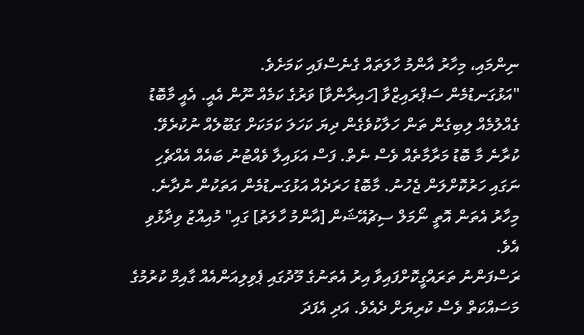ނިންމައި، މިހާރު އާންމު ހާލަތައް ގެނެސްފައި ކަމަށެވެ.
"އަޅުގަނޑުމެން ސަޕްރައިޒްވާ [ހައިރާންވާ] ވަރުގެ ކަމެއް ނޫން އެއީ. އެއީ މާބޮޑު ގެއްލުމެއް ލިބިގެން ތަން ހަލާކުވެގެން ދިޔަ ކަހަލަ ކަމަކަށް ގަބޫލެއް ނުކުރެވޭ. ކުރާނެ މާ ބޮޑު މަރާމާތެއް ވެސް ނެތް. ފަސް އަޅައިލާ ވެއްޓުނު ބައެއް އެއްޗެހި ނަގައި ހަރުކޮށްލަން ޖެހުނު. މާބޮޑު ހަރަދެއް އަޅުގަނޑުމެން އަތަކުން ނުދާނެ. މިހާރު އެތަން އޮތީ ނޯމަލް ސިޗުއޭޝަން [އާންމު ހާލަތު] ގައި" މުއިއްޒު ވިދާޅުވި އެވެ.
ރަސްފަންނު ތަރައްގީކޮށްފައިވާ އިރު އެތަނުގެ މޫދުގައި ޕެވިލިއަންއެއް ގާއިމް ކުރުމުގެ މަސައްކަތް ވެސް ކުރިޔަށް ދެއެވެ. އަދި އެފަދަ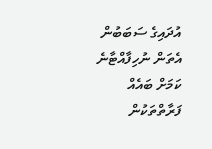އުދައިގެ ސަބަބުން އެތަން ނުހިފާއްޓާނެ ކަމަށް ބައެއް ފަރާތްތަކުން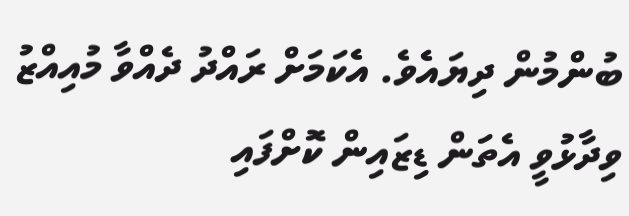ބުންމުން ދިޔައެވެ. އެކަމަށް ރައްދު ދެއްވާ މުއިއްޒު ވިދާޅުވީ އެތަން ޑިޒައިން ކޮށްފައި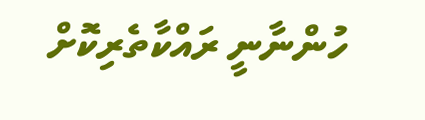ހުންނާނީ ރައްކާތެރިކޮށް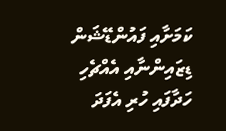ކަމަށާއި ފައުންޑޭޝަން ޑިޒައިންނާއި އެއްޗެހި ހަދާފައި ހުރި އެފަދަ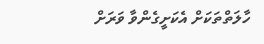ހާލަތްތަކަށް އެކަށީގެންވާ ވަރަށް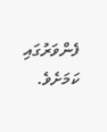ފެންވަރުގައި ކަމަށެވެ.